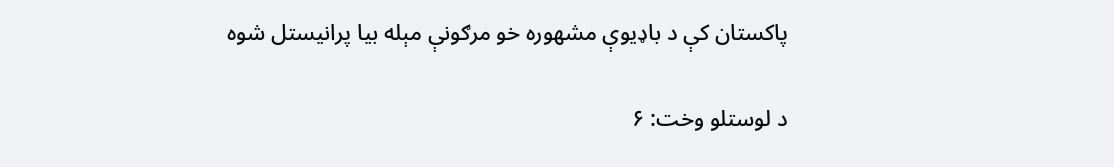پاکستان کې د باډيوې مشهوره خو مرګونې مېله بیا پرانیستل شوه

د لوستلو وخت: ۶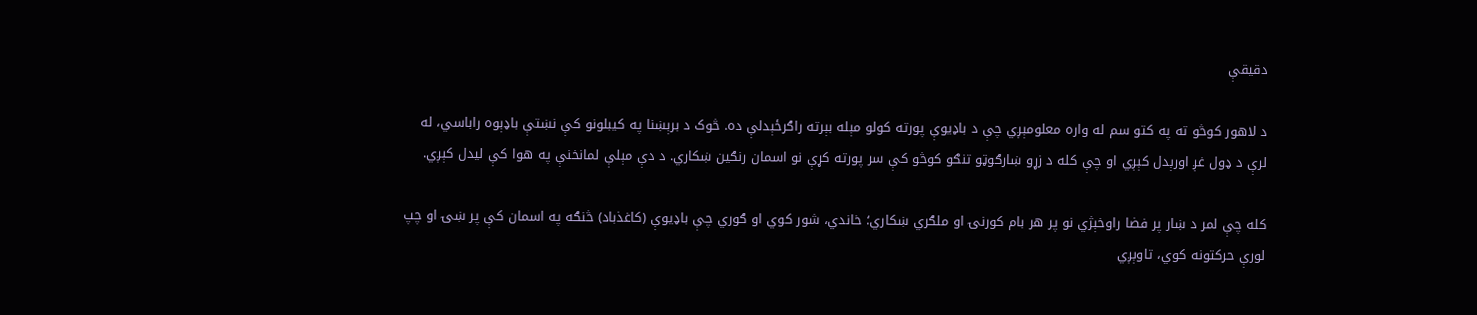دقیقې

د لاهور کوڅو ته په کتو سم له واره معلومېږي چې د باډیوې پورته کولو مېله بېرته راګرځېدلې ده. څوک د برېښنا په کیبلونو کې نښتې باډېوه راباسي، له لرې د ډول غږ اورېدل کېږي او چې کله د زړو ښارګوټو تنګو کوڅو کې سر پورته کړې نو اسمان رنګین ښکاري. د دې مېلې لمانخنې په هوا کې لیدل کېږي.

کله چې لمر د ښار پر فضا راوخېژي نو پر هر بام کورنۍ او ملګري ښکاري؛ خاندي، شور کوي او ګوري چې باډیوې (کاغذباد) څنګه په اسمان کې پر ښۍ او چپ لورې حرکتونه کوي، تاوېږي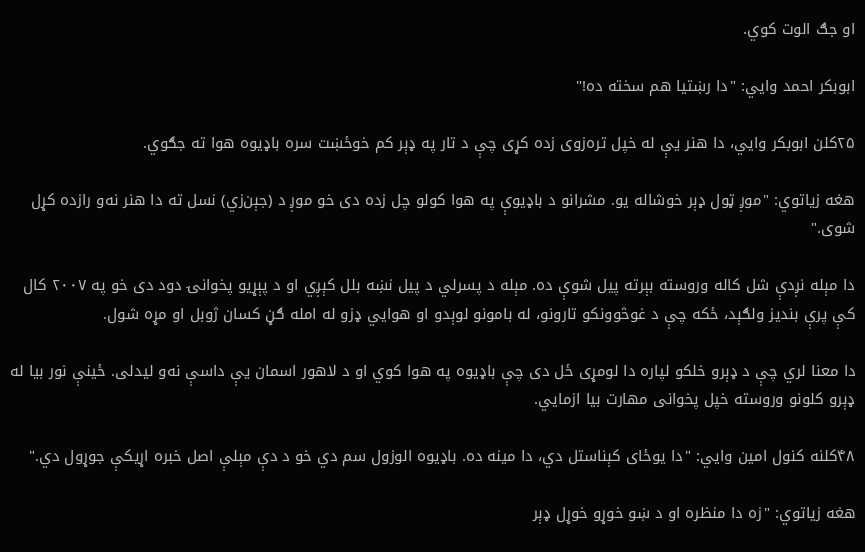او جګ الوت کوي.

ابوبکر احمد وايي: "دا رښتیا هم سخته ده!"

۲۵کلن ابوبکر وایي، دا هنر یې له خپل تره‌زوی زده کړی چې د تار په ډېر کم خوځښت سره باډیوه هوا ته جګوي.

هغه زیاتوي: "موږ ټول ډېر خوشاله یو. مشرانو د باډیوې په هوا کولو چل زده دی خو موږ د (جېن‌زي) نسل ته دا هنر نه‌و رازده کړل شوی."

دا مېله نږدې شل کاله وروسته بېرته پیل شوې ده. مېله د پسرلي د پیل نښه بلل کېږي او د پېړیو پخوانۍ دود دی خو په ۲۰۰۷ کال کې پرې بندیز ولګېد، ځکه چې د غوڅوونکو تارونو، له بامونو لوېدو او هوايي ډزو له امله ګڼ کسان ژوبل او مړه شول.

دا معنا لري چې د ډېرو خلکو لپاره دا لومړی ځل دی چې باډیوه په هوا کوي او د لاهور اسمان یې داسې نه‌و لیدلی. ځینې نور بیا له ډېرو کلونو وروسته خپل پخوانی مهارت بیا ازمايي.

۴۸کلنه کنول امین وايي: "دا یوځای کېناستل دي، دا مینه ده. باډیوه الوزول سم دي خو د دې مېلې اصل خبره اړیکې جوړول دي."

هغه زیاتوي: "زه دا منظره او د ښو خوړو خوړل ډېر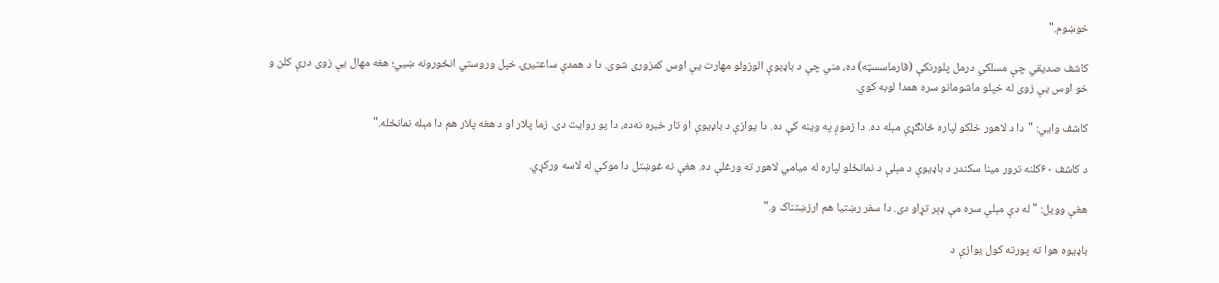خوښوم."

کاشف صدیقي چې مسلکي درمل پلورنکې (فارماسسټه) ده، مني چې د باډیوې الوزولو مهارت یې اوس کمزوری شوی. دا د همدې ساعتیرۍ خپل وروستي انځورونه ښيي؛ هغه مهال یې زوی درې کلن و خو اوس یې زوی له خپلو ماشومانو سره همدا لوبه کوي.

کاشف وایي: "دا د لاهور خلکو لپاره ځانګړې مېله ده. دا زموږ په وینه کې ده. دا یوازې د باډیوې او تار خبره نه‌ده، دا یو روایت دی. زما پلار او د هغه پلار هم دا مېله نمانځله."

د کاشف ۶۰کلنه ترور مینا سکندر د باډيوې د مېلې د نمانځلو لپاره له میامي لاهور ته ورغلې ده. هغې نه غوښتل دا موکې له لاسه ورکړي.

هغې وویل: "له دې مېلې سره مې ډېر تړاو دی. دا سفر رښتیا هم ارزښتناک و."

باډیوه هوا ته پورته کول یوازې د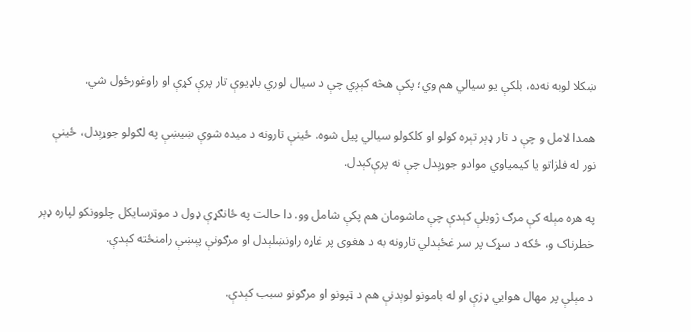ښکلا لوبه نه‌ده، بلکې یو سیالي هم وي؛ پکې هڅه کېږي چې د سیال لوري باډيوې تار پرې کړې او راوغورځول شي.

همدا لامل و چې د تار ډېر تېره کولو او کلکولو سیالي پیل شوه. ځینې تارونه د ميده شوې ښيښې په لګولو جوړېدل، ځینې نور له فلزاتو یا کیمیاوي موادو جوړېدل چې نه پرې‌کېدل.

په هره مېله کې مرګ ژوبلې کېدې چې ماشومان هم پکې شامل وو. دا حالت په ځانګړې ډول د موټرسايکل چلوونکو لپاره ډېر خطرناک و، ځکه د سړک پر سر غځېدلي تارونه به د هغوی پر غاړه راونښلېدل او مرګونې پېښې رامنځته کېدې.

د مېلې پر مهال هوايي ډزې او له بامونو لوېدنې هم د ټپونو او مرګونو سبب کېدې.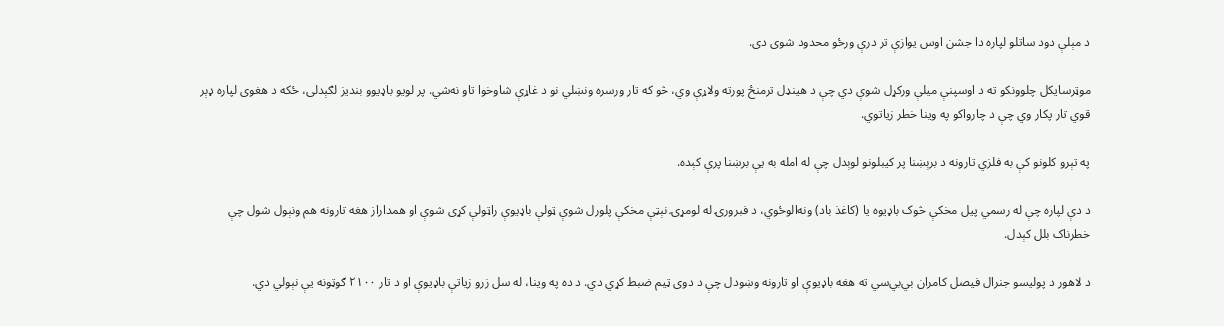د مېلې دود ساتلو لپاره دا جشن اوس یوازې تر درې ورځو محدود شوی دی.

موټرسايکل چلوونکو ته د اوسپنې میلې ورکړل شوې دي چې د هینډل ترمنځ پورته ولاړې وي، څو که تار ورسره ونښلي نو د غاړې شاوخوا تاو نه‌شي. پر لویو باډیوو بندیز لګېدلی، ځکه د هغوی لپاره ډېر قوي تار پکار وي چې د چارواکو په وینا خطر زیاتوي.

په تېرو کلونو کې به فلزي تارونه د برېښنا پر کیبلونو لوېدل چې له امله به یې برښنا پرې کېده.

د دې لپاره چې له رسمي پیل مخکې څوک باډيوه یا (کاغذ باد) ونه‌الوځوي، د فبرورۍ له لومړۍ نېټې مخکې پلورل شوې ټولې باډیوې راټولې کړی شوې او همداراز هغه تارونه هم ونېول شول چې خطرناک بلل کېدل.

د لاهور د پولیسو جنرال فیصل کامران بي‌بي‌سي ته هغه باډیوې او تارونه وښودل چې د دوی ټیم ضبط کړي دي. د ده په وینا، له سل زرو زیاتې باډیوې او د تار ۲۱۰۰ ګوټونه یې نېولي دي.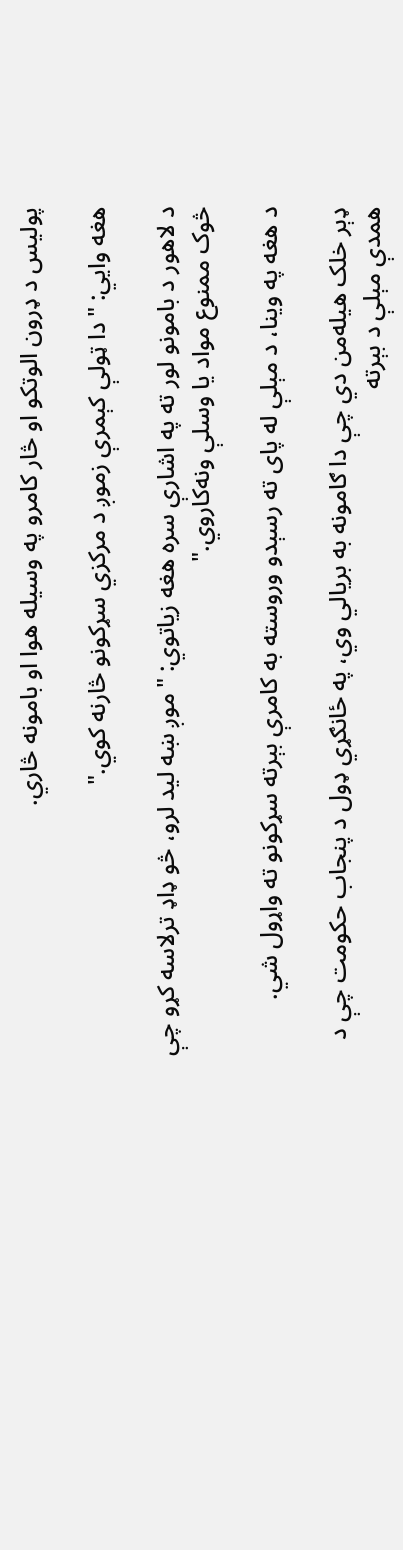پولیس د ډرون الوتکو او څار کامرو په وسیله هوا او بامونه څاري.

هغه وايي: "دا ټولې کېمرې زموږ د مرکزي سړکونو څارنه کوي."

د لاهور د بامونو لور ته په اشارې سره هغه زیاتوي: "موږ ښه لید لرو، څو ډاډ ترلاسه کړو چې څوک ممنوع مواد یا وسلې ونه‌کاروي."

د هغه په وینا، د مېلې له پای ته رسېدو وروسته به کامرې بېرته سړکونو ته واړول شي.

ډېر خلک هیله‌من دي چې دا ګامونه به بریالي وي، په ځانګړي ډول د پنجاب حکومت چې د همدې مېلې د بېرته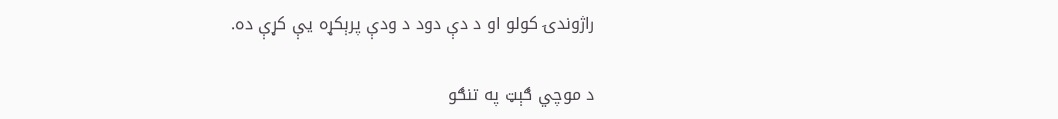راژوندۍ کولو او د دې دود د ودې پرېکړه یې کړې ده.

د موچي ګېټ په تنګو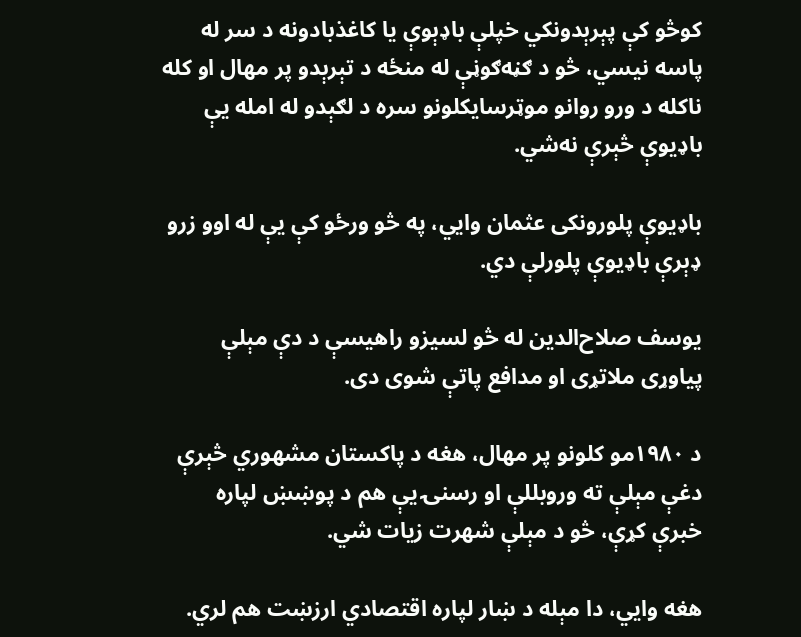کوڅو کې پېرېدونکي خپلې باډېوې یا کاغذبادونه د سر له پاسه نیسي، څو د ګڼه‌ګوڼې له منځه د تېرېدو پر مهال او کله ناکله د ورو روانو موټرسايکلونو سره د لګېدو له امله یې باډيوې څېرې نه‌شي.

باډيوې پلورونکی عثمان وايي، په څو ورځو کې یې له اوو زرو ډېرې باډيوې پلورلې دي.

یوسف صلاح‌الدین له څو لسیزو راهیسې د دې مېلې پیاوړی ملاتړی او مدافع پاتې شوی دی.

د ۱۹۸۰مو کلونو پر مهال، هغه د پاکستان مشهوري څېرې دغې مېلې ته وروبللې او رسنۍ یې هم د پوښښ لپاره خبرې کړې، څو د مېلې شهرت زیات شي.

هغه وايي، دا مېله د ښار لپاره اقتصادي ارزښت هم لري.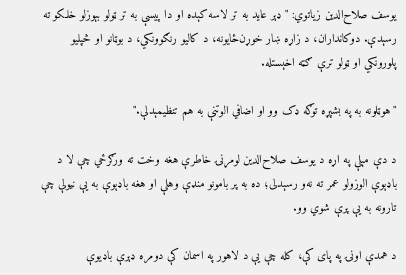یوسف صلاح‌الدین زیاتوي: "ډېر عاید به تر لاسه کېده او دا پیسې به تر ټولو بېوزلو خلکو ته رسېدې. دوکانداران، د زاړه ښار خوړن‌ځایونه، د کالیو رنګوونکي، د بوټانو او څپلیو پلورونکي او ټولو ترې ګټه اخېستله.

"هوټلونه به په بشپړه توګه ډک وو او اضافي الوتنې به هم تنظیمېدلې."

د دې مېلې په اړه د یوسف صلاح‌الدین لومړنۍ خاطرې هغه وخت ته ورګرځي چې لا د باډېوې الوزولو عمر ته نه‌و رسېدلی؛ ده به پر بامونو منډې وهلې او هغه باډېوې به یې نیولې چې تارونه به یې پرې شوي وو.

د همدې اونۍ په پای کې، کله چې یې د لاهور په اسمان کې دومره ډېرې باډيوې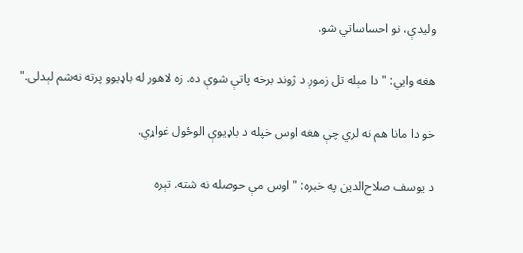ولیدې، نو احساساتي شو.

هغه وايي: "دا مېله تل زموږ د ژوند برخه پاتې شوې ده. زه لاهور له باډيوو پرته نه‌شم لېدلی."

خو دا مانا هم نه لري چې هغه اوس خپله د باډيوې الوځول غواړي.

د یوسف صلاح‌الدین په خبره: "اوس مې حوصله نه شته. تېره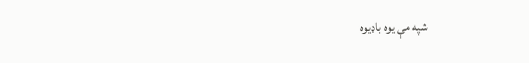شپه مې یوه باډيوه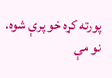پورته کړه خو پرې شوه. نو مې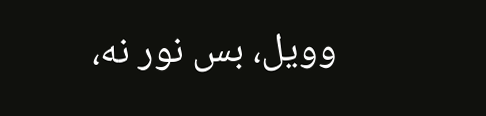وویل، بس نور نه،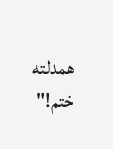همدلته ختم!"